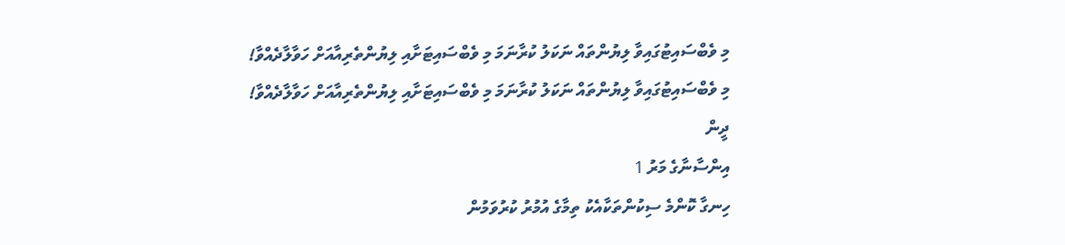މި ވެބްސައިޓުގައިވާ ލިޔުންތައް ނަކަލު ކުރާނަމަ މި ވެބްސައިޓަށާއި ލިޔުންތެރިއާއަށް ހަވާލާދެއްވާ!
މި ވެބްސައިޓުގައިވާ ލިޔުންތައް ނަކަލު ކުރާނަމަ މި ވެބްސައިޓަށާއި ލިޔުންތެރިއާއަށް ހަވާލާދެއްވާ!
ދީން
އިންސާނާގެ މަރު 1
ހިނގާ ކޮންމެ ސިކުންތަކާއެކު ތިމާގެ އުމުރު ކުރުވަމުން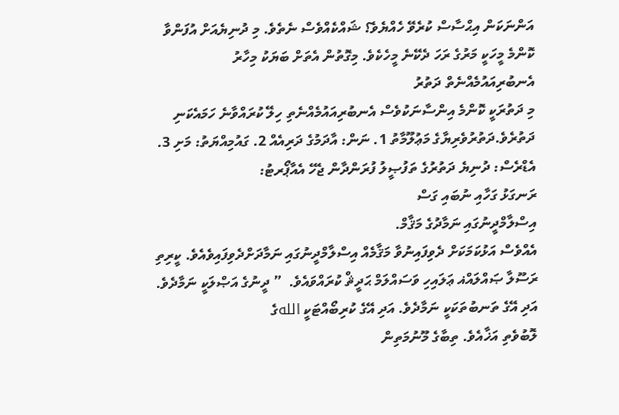އަންނަކަން އިޙްސާސް ކުރެވޭ ހެއްޔެވެ؟ ޝައްކެއްވެސް ނެތެވެ. މި ދުނިޔެއަށް އުފަންވާ ކޮންމެ މީހަކީ މަރުގެ ރަހަ ދެކޭނެ މީހެކެވެ. މިގޮތުން އެތަށް ބަޔަކު މިހާރު
އެނބުރިއައުމެއްނެތް ދަތުރު
މި ދަތުރަކީ ކޮންމެ އިންސާނަކުވެސް އެނބުރިއައުމެއްނެތި ހިލޭ ކުރައްވާނެ ހަމައެކަނި ދަތުރެވެ.ދަތުރުވެރިޔާގެ މަޢުލޫމާތު 1. ނަން: އާދަމުގެ ދަރިއެއް 2. ގައުމިއްޔަތު: މަށި 3. އެޑްރެސް: ދުނިޔެ ދަތުރުގެ ތަފުޞީލު ފުރަންދާން ޖެހޭ އެއާޕޯރޓު:
ރަނގަޅު ގަހާއި ނުބައި ގަސް
އިސްލާމްދީނުގައި ނަމާދުގެ މަޤާމް.
އެއްވެސް އަޅުކަމަކަށް ދެވިފައިނުވާ މަޤާމެއް އިސްލާމްދީނުގައި ނަމާދަށްދެވިފައިވެއެވެ. ކީރިތި ރަސޫލާ ޞައްލައްޣ ޢަލައިހި ވަސައްލަމް ޙަދީޘް ކުރައްވައެވެ.  ” ދީނުގެ އަޞްލަކީ ނަމާދެވެ. އަދި އޭގެ ތަނބުތަކަކީ ނަމާދެވެ. އަދި އޭގެ ކުރިބޯއްޓަކީ اللهގެ
ލޮބުވެތި އަޚާއެވެ. ތިބާގެ މޫނުމަތިން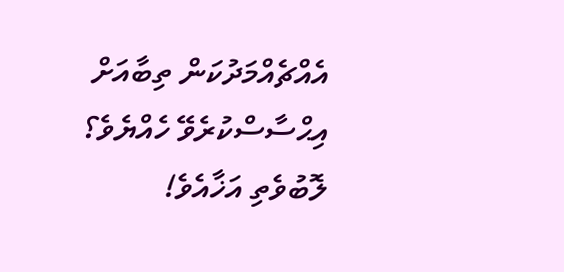އެއްޗެއްމަދުކަން ތިބާއަށް އިޙްސާސްކުރެވޭ ހެއްޔެވެ؟
ލޮބުވެތި އަޚާއެވެ!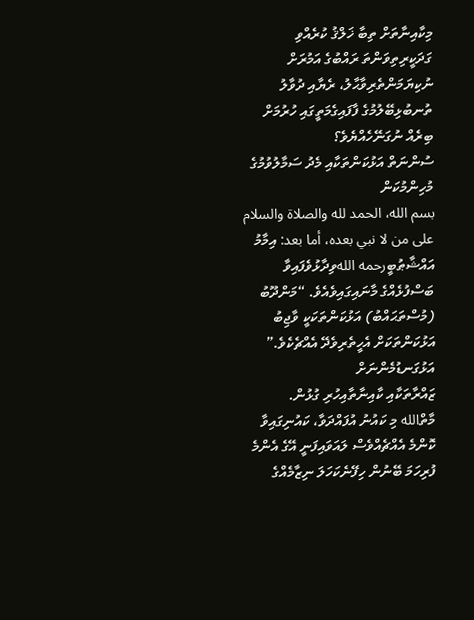މިކާއިނާތަށް ތިބާ ޚަލްޤު ކުރެއްވި ގަދަކީރިތިވަންތަ ރައްބުގެ އަމުރަށް ނުކިޔަމަންތެރިވާޙާލު، ރެޔާއި ދުވާލު ތުނބުޅިބޭލުމުގެ ފާފައިގެމަތީގައި ހުރުމަށް ބިރެއް ނުގަނޭހެއްޔެވެ؟
ސުންނަތް އަޅުކަންތަކާއި މެދު ސަމާލުވުމުގެ މުހިންމުކަން
بسم الله، الحمد لله والصلاة والسلام على من لا نبي بعده، أما بعد: އިމާމު އައްޝާޠުބީرحمه اللهވިދާޅުވެފައިވާ ބަސްފުޅެއްގެ މާނައިގައިވެއެވެ. “މަންދޫބު (މުސްތަޙައްބު) އަޅުކަންތަކަކީ ވާޖިބު އަޅުކަންތަކަށް އެހީތެރިވެދޭ އެއްޗެކެވެ.” އަޅުގަނޑުމެންނަށް
ޒައްރާތަކާއި ކާއިނާތާއިހުރި ގުޅުން.
މާތްالله މި ކައުނު އުފައްދަވާ، ކައުނިގައިވާ ކޮންމެ އެއްޗެއްވެސް ލައަވައިފަނީ އޭގެ އެންމެ ފުރިހަމަ ބޭނުން ހިފޭނެކަހަލަ ނިޒާމެއްގެ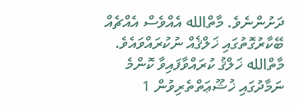ދަށުންނެވެ. މާތްالله އެއްވެސް އެއްޗެއް ބޭކާރުގޮތުގައި ޚަލްޤެއް ނުކުރައްވައެވެ. މާތްالله ޚަލްޤު ކުރައްވާފައިވާ ކޮންމެ
ނަމާދުގައި ޚުޝޫޢަތްތެރިވުން 1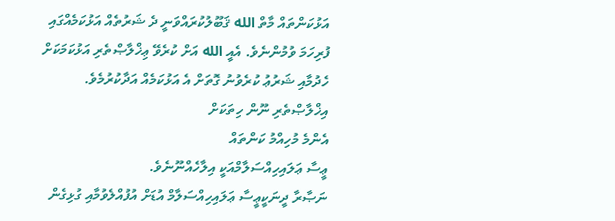އަޅުކަންތައް މާތް الله ޤަބޫލުކުރައްވަނީ ދެ ޝަރުތެއް އަޅުކަމެއްގައި ފުރިހަމަ ވުމުންނެވެ. އެއީ الله އަށް ކުރެވޭ ޢިޚްލާޞްތެރި އަޅުކަމަކަށް ހެދުމާއި ޝަރުޢު ކުރެވުނު ގޮތަށް އެ އަޅުކަމެއް އަދާކުރުމެވެ. އިޚްލާޞްތެރި ނޫން ހިތަކަށް
އެންމެ މުހިއްމު ކަންތައް
ޢީސާ ޢަލައިހިއްސަލާމްއަކީ އިލާހެއްނޫނެވެ.
ނަޞާރާ ދީނަކީޢީސާ ޢަލައިހިއްސަލާމް އުޑަށް އުފުއްލެވުމާއި ގުޅިގެން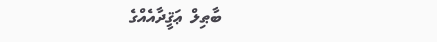ބާޠިލް  ޢަޤީދާއެއްގެ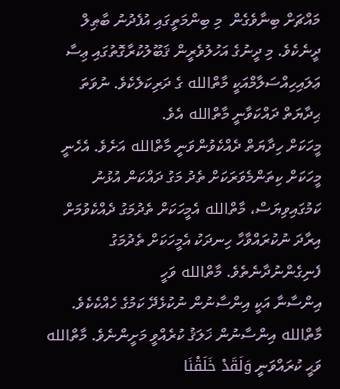މައްޗަށް ބިނާވެގެން  މި ބިންމަތީގައި އުފެދުނު ބާޠިލް ދީނެކެވެ. މި ދީނުގެ އަހުލުވެރީން ޤަބޫލުކުރާގޮތުގައި ޢިސާ ޢަލައިހިއްސަލާމްއަކީ މާތްالله ގެ ދަރިކަލެކެވެ. ނުވަތަ
ޙިދާޔަތް ދައްކަވާނީ މާތްالله އެވެ.
މީހަކަށް ހިދާޔަތް ދެއްކެވުންވަނީ މާތްالله އަށެވެ. އެހެނީ މީހަކަށް ކިތަންމެވަރަކަށް ތެދު މަގު ދައްކަން އުޅުނު ކަމުގައިވިޔަސް، މާތްالله އެމީހަކަށް ތެދުމަގު ދެއްކެވުމަށް އިރާދަ ނުކުރައްވާހާ ހިނދަކު އެމީހަކަށް ތެދުމަގު ފެނިގެންނުދާނެތެވެ. މާތްالله ވަހީ
އިންސާނާ އަކީ އިންސާނުން ނުކުޅެދޭ ކަމުގެ ހެއްކެކެވެ.
މާތްالله އިންސާނުން ޚަލަޤު ކުރެއްވީ މަށީންނެވެ. މާތްالله ވަޙީ ކުރައްވަނީ وَلَقَدْ خَلَقْنَا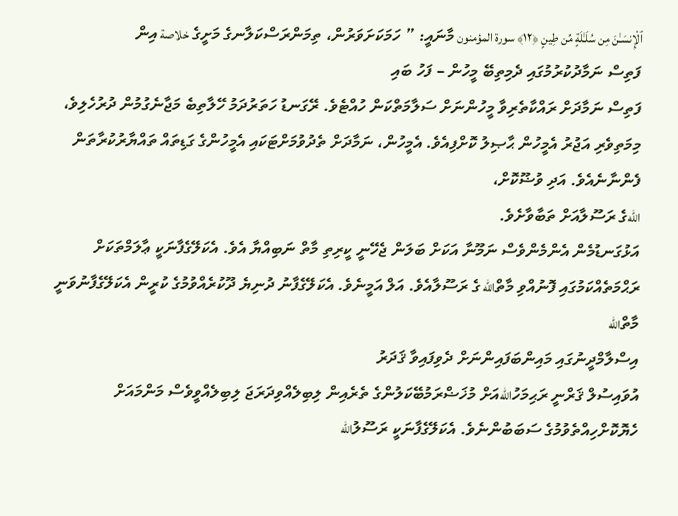ٱلْإِنسَـٰنَ مِن سُلَـٰلَةٍ مِّن طِينٍ ﴿١٢﴾ سورة المؤمنون މާނައީ: ” ހަމަކަށަވަރުން، ތިމަންރަސްކަލާނގެ މަށީގެ خلاصة އިން
ފަތިސް ނަމާދުކުރުމުގައި ދެމިތިބޭ މީހުން – ފަހު ބައި
ފަތިސް ނަމާދަށް ރައްކާތެރިވާ މީހުންނަށް ސަލާމަތްކަން ހުއްޓެވެ. ރޭގަނޑު ހަތަރުދަމު ހޭލާތިބެ މަޖާނެގުމުން ދުރުހެލިވެ، މިމަތިވެރި އަޖުރު އެމީހުން ޙާޞިލު ކޮށްފިއެވެ. އެމީހުން، ނަމާދަށް ތެދުވުމަށްޓަކައި އެމީހުންގެ ގަޑިތައް ތައްޔާރުކުރާތަން ފެންނާނެއެވެ. އަދި ވުޟޫކޮށް،
اللهގެ ރަސޫލާއަށް ތަބާވާށެވެ.
އަޅުގަނޑުމެން އެންމެންވެސް ނަމޫނާ އަކަށް ބަލަން ޖެހޭނީ ކީރިތި މާތް ނަބިއްޔާ އެވެ. އެކަލޭގެފާނަކީ ޢާލަމްތަކަށް ރަޙްމަތެއްކަމުގައި ފޮނުއްވި މާތްالله ގެ ރަސޫލާއެވެ. އަލް އަމީނެވެ. އެކަލޭގެފާނު ދުނިޔެ ދޫކުރެއްވުމުގެ ކުރީން އެކަލޭގެފާނުވަނީ މާތްالله
އިސްލާމްދީނުގައި މައިންބަފައިންނަށް ދެވިފައިވާ ޤަދަރު
އުވައިސުލް ޤަރްނީ ރަޙިމަހުاللهއަށް މުޚަޟްރަމުބޭކަލުންގެ ތެރެއިން ލިބިލެއްވިދަރަޖަ ލިބިލެއްވީވެސް މަންމައަށް ހެޔޮކޮށްހިއްތެވުމުގެ ސަބަބުންނެވެ. އެކަލޭގެފާނަކީ ރަސޫލުالله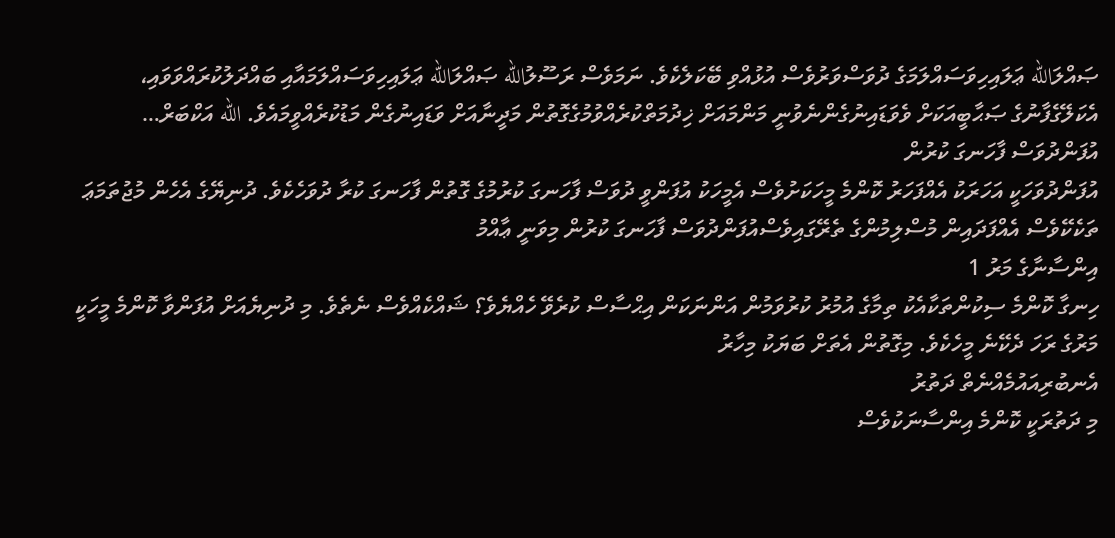ޞައްލަالله ޢަލައިހިވަސައްލަމަގެ ދުވަސްވަރުވެސް އުޅުއްވި ބޭކަލެކެވެ. ނަމަވެސް ރަސޫލުالله ޞައްލަالله ޢަލައިހިވަސައްލަމައާއި ބައްދަލުކުރައްވަވައި، އެކަލޭގެފާނުގެ ޞަޙާބީއަކަށް ވެވަޑައިނުގެންނެވުނީ މަންމައަށް ޚިދުމަތްކުރެއްވުމުގެގޮތުން މަދީނާއަށް ވަޑައިނުގެން މަޑުކުރެއްވީމައެވެ. الله އަކްބަރް…
އުފަންދުވަސް ފާހަނގަ ކުރުން
އުފަންދުވަހަކީ އަހަރަކު އެއްފަހަރު ކޮންމެ މީހަކަށުވެސް އެމީހަކު އުފަންވީ ދުވަސް ފާހަނގަ ކުރުމުގެ ގޮތުން ފާހަނގަ ކުރާ ދުވަހެކެވެ. ދުނިޔޭގެ އެހެން މުޖުތަމަޢަ ތަކެކޭވެސް އެއްފަދައިން މުސްލިމުންގެ ތެރޭގައިވެސްއުފަންދުވަސް ފާހަނގަ ކުރުން މިވަނީ ޢާއްމު
އިންސާނާގެ މަރު 1
ހިނގާ ކޮންމެ ސިކުންތަކާއެކު ތިމާގެ އުމުރު ކުރުވަމުން އަންނަކަން އިޙްސާސް ކުރެވޭ ހެއްޔެވެ؟ ޝައްކެއްވެސް ނެތެވެ. މި ދުނިޔެއަށް އުފަންވާ ކޮންމެ މީހަކީ މަރުގެ ރަހަ ދެކޭނެ މީހެކެވެ. މިގޮތުން އެތަށް ބަޔަކު މިހާރު
އެނބުރިއައުމެއްނެތް ދަތުރު
މި ދަތުރަކީ ކޮންމެ އިންސާނަކުވެސް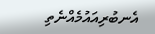އެނބުރިއައުމެއްނެތި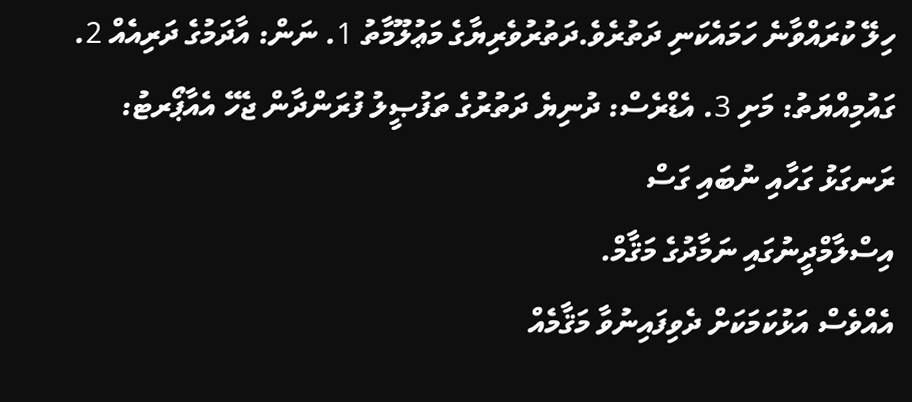ހިލޭ ކުރައްވާނެ ހަމައެކަނި ދަތުރެވެ.ދަތުރުވެރިޔާގެ މަޢުލޫމާތު 1. ނަން: އާދަމުގެ ދަރިއެއް 2. ގައުމިއްޔަތު: މަށި 3. އެޑްރެސް: ދުނިޔެ ދަތުރުގެ ތަފުޞީލު ފުރަންދާން ޖެހޭ އެއާޕޯރޓު:
ރަނގަޅު ގަހާއި ނުބައި ގަސް
އިސްލާމްދީނުގައި ނަމާދުގެ މަޤާމް.
އެއްވެސް އަޅުކަމަކަށް ދެވިފައިނުވާ މަޤާމެއް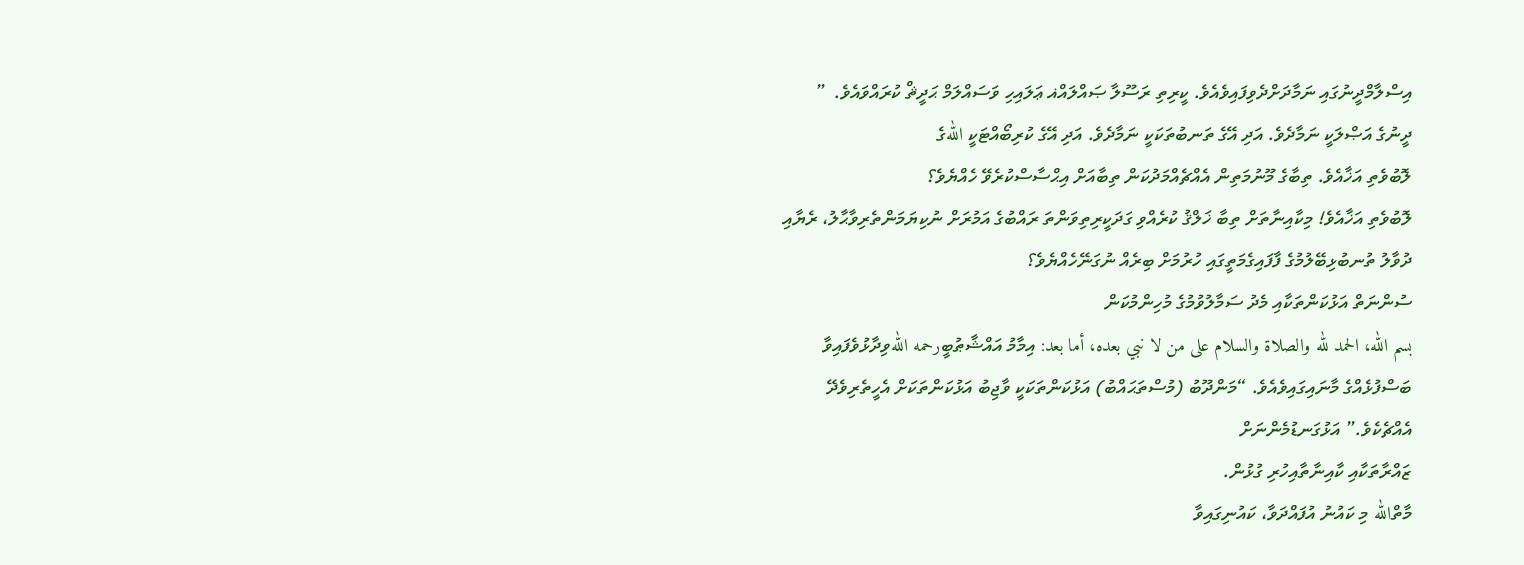އިސްލާމްދީނުގައި ނަމާދަށްދެވިފައިވެއެވެ. ކީރިތި ރަސޫލާ ޞައްލައްޣ ޢަލައިހި ވަސައްލަމް ޙަދީޘް ކުރައްވައެވެ.  ” ދީނުގެ އަޞްލަކީ ނަމާދެވެ. އަދި އޭގެ ތަނބުތަކަކީ ނަމާދެވެ. އަދި އޭގެ ކުރިބޯއްޓަކީ اللهގެ
ލޮބުވެތި އަޚާއެވެ. ތިބާގެ މޫނުމަތިން އެއްޗެއްމަދުކަން ތިބާއަށް އިޙްސާސްކުރެވޭ ހެއްޔެވެ؟
ލޮބުވެތި އަޚާއެވެ! މިކާއިނާތަށް ތިބާ ޚަލްޤު ކުރެއްވި ގަދަކީރިތިވަންތަ ރައްބުގެ އަމުރަށް ނުކިޔަމަންތެރިވާޙާލު، ރެޔާއި ދުވާލު ތުނބުޅިބޭލުމުގެ ފާފައިގެމަތީގައި ހުރުމަށް ބިރެއް ނުގަނޭހެއްޔެވެ؟
ސުންނަތް އަޅުކަންތަކާއި މެދު ސަމާލުވުމުގެ މުހިންމުކަން
بسم الله، الحمد لله والصلاة والسلام على من لا نبي بعده، أما بعد: އިމާމު އައްޝާޠުބީرحمه اللهވިދާޅުވެފައިވާ ބަސްފުޅެއްގެ މާނައިގައިވެއެވެ. “މަންދޫބު (މުސްތަޙައްބު) އަޅުކަންތަކަކީ ވާޖިބު އަޅުކަންތަކަށް އެހީތެރިވެދޭ އެއްޗެކެވެ.” އަޅުގަނޑުމެންނަށް
ޒައްރާތަކާއި ކާއިނާތާއިހުރި ގުޅުން.
މާތްالله މި ކައުނު އުފައްދަވާ، ކައުނިގައިވާ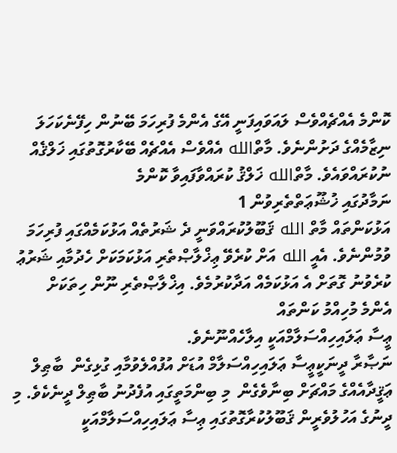ކޮންމެ އެއްޗެއްވެސް ލައަވައިފަނީ އޭގެ އެންމެ ފުރިހަމަ ބޭނުން ހިފޭނެކަހަލަ ނިޒާމެއްގެ ދަށުންނެވެ. މާތްالله އެއްވެސް އެއްޗެއް ބޭކާރުގޮތުގައި ޚަލްޤެއް ނުކުރައްވައެވެ. މާތްالله ޚަލްޤު ކުރައްވާފައިވާ ކޮންމެ
ނަމާދުގައި ޚުޝޫޢަތްތެރިވުން 1
އަޅުކަންތައް މާތް الله ޤަބޫލުކުރައްވަނީ ދެ ޝަރުތެއް އަޅުކަމެއްގައި ފުރިހަމަ ވުމުންނެވެ. އެއީ الله އަށް ކުރެވޭ ޢިޚްލާޞްތެރި އަޅުކަމަކަށް ހެދުމާއި ޝަރުޢު ކުރެވުނު ގޮތަށް އެ އަޅުކަމެއް އަދާކުރުމެވެ. އިޚްލާޞްތެރި ނޫން ހިތަކަށް
އެންމެ މުހިއްމު ކަންތައް
ޢީސާ ޢަލައިހިއްސަލާމްއަކީ އިލާހެއްނޫނެވެ.
ނަޞާރާ ދީނަކީޢީސާ ޢަލައިހިއްސަލާމް އުޑަށް އުފުއްލެވުމާއި ގުޅިގެން  ބާޠިލް  ޢަޤީދާއެއްގެ މައްޗަށް ބިނާވެގެން  މި ބިންމަތީގައި އުފެދުނު ބާޠިލް ދީނެކެވެ. މި ދީނުގެ އަހުލުވެރީން ޤަބޫލުކުރާގޮތުގައި ޢިސާ ޢަލައިހިއްސަލާމްއަކީ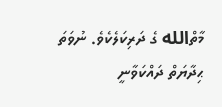މާތްالله ގެ ދަރިކަލެކެވެ. ނުވަތަ
ޙިދާޔަތް ދައްކަވާނީ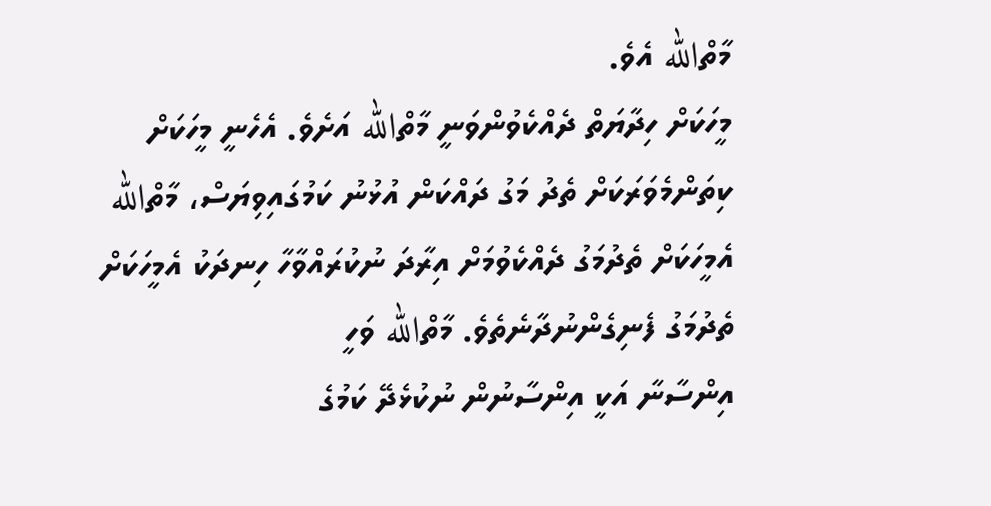މާތްالله އެވެ.
މީހަކަށް ހިދާޔަތް ދެއްކެވުންވަނީ މާތްالله އަށެވެ. އެހެނީ މީހަކަށް ކިތަންމެވަރަކަށް ތެދު މަގު ދައްކަން އުޅުނު ކަމުގައިވިޔަސް، މާތްالله އެމީހަކަށް ތެދުމަގު ދެއްކެވުމަށް އިރާދަ ނުކުރައްވާހާ ހިނދަކު އެމީހަކަށް ތެދުމަގު ފެނިގެންނުދާނެތެވެ. މާތްالله ވަހީ
އިންސާނާ އަކީ އިންސާނުން ނުކުޅެދޭ ކަމުގެ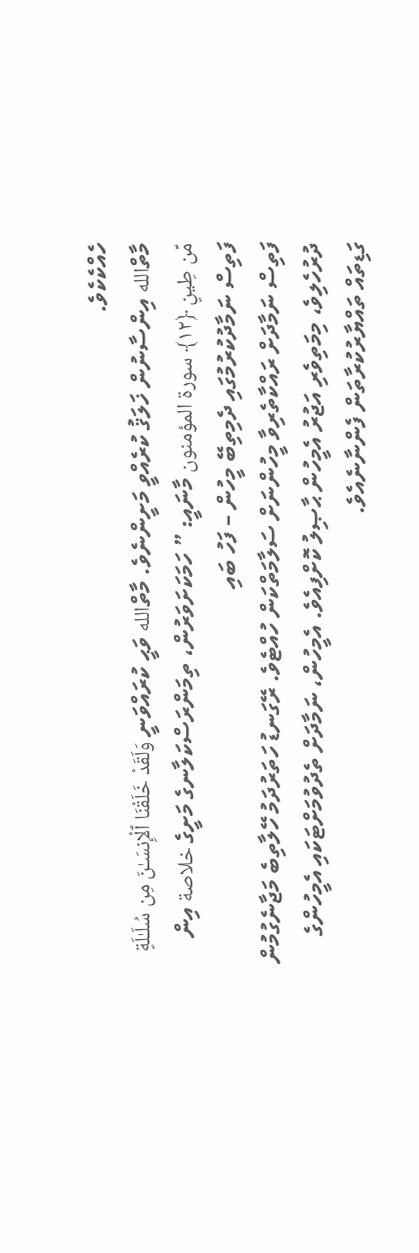ހެއްކެކެވެ.
މާތްالله އިންސާނުން ޚަލަޤު ކުރެއްވީ މަށީންނެވެ. މާތްالله ވަޙީ ކުރައްވަނީ وَلَقَدْ خَلَقْنَا ٱلْإِنسَـٰنَ مِن سُلَـٰلَةٍ مِّن طِينٍ ﴿١٢﴾ سورة المؤمنون މާނައީ: ” ހަމަކަށަވަރުން، ތިމަންރަސްކަލާނގެ މަށީގެ خلاصة އިން
ފަތިސް ނަމާދުކުރުމުގައި ދެމިތިބޭ މީހުން – ފަހު ބައި
ފަތިސް ނަމާދަށް ރައްކާތެރިވާ މީހުންނަށް ސަލާމަތްކަން ހުއްޓެވެ. ރޭގަނޑު ހަތަރުދަމު ހޭލާތިބެ މަޖާނެގުމުން ދުރުހެލިވެ، މިމަތިވެރި އަޖުރު އެމީހުން ޙާޞިލު ކޮށްފިއެވެ. އެމީހުން، ނަމާދަށް ތެދުވުމަށްޓަކައި އެމީހުންގެ ގަޑިތައް ތައްޔާރުކުރާތަން ފެންނާނެއެވެ.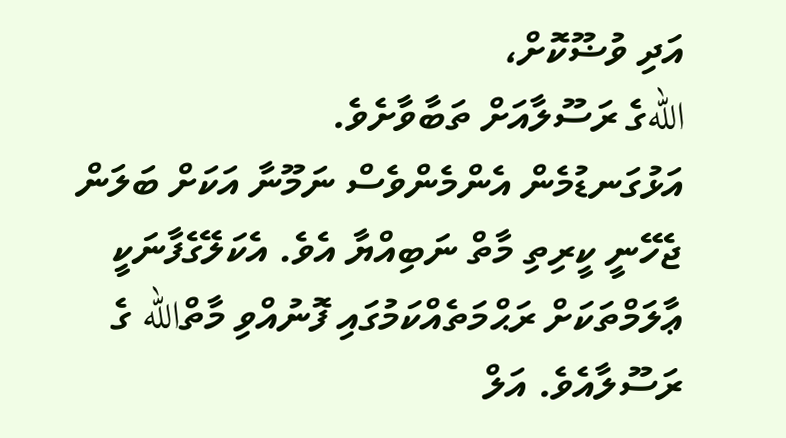އަދި ވުޟޫކޮށް،
اللهގެ ރަސޫލާއަށް ތަބާވާށެވެ.
އަޅުގަނޑުމެން އެންމެންވެސް ނަމޫނާ އަކަށް ބަލަން ޖެހޭނީ ކީރިތި މާތް ނަބިއްޔާ އެވެ. އެކަލޭގެފާނަކީ ޢާލަމްތަކަށް ރަޙްމަތެއްކަމުގައި ފޮނުއްވި މާތްالله ގެ ރަސޫލާއެވެ. އަލް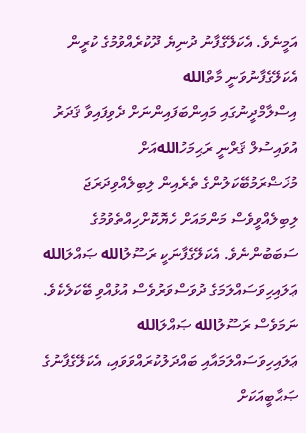އަމީނެވެ. އެކަލޭގެފާނު ދުނިޔެ ދޫކުރެއްވުމުގެ ކުރީން އެކަލޭގެފާނުވަނީ މާތްالله
އިސްލާމްދީނުގައި މައިންބަފައިންނަށް ދެވިފައިވާ ޤަދަރު
އުވައިސުލް ޤަރްނީ ރަޙިމަހުاللهއަށް މުޚަޟްރަމުބޭކަލުންގެ ތެރެއިން ލިބިލެއްވިދަރަޖަ ލިބިލެއްވީވެސް މަންމައަށް ހެޔޮކޮށްހިއްތެވުމުގެ ސަބަބުންނެވެ. އެކަލޭގެފާނަކީ ރަސޫލުالله ޞައްލަالله ޢަލައިހިވަސައްލަމަގެ ދުވަސްވަރުވެސް އުޅުއްވި ބޭކަލެކެވެ. ނަމަވެސް ރަސޫލުالله ޞައްލަالله ޢަލައިހިވަސައްލަމައާއި ބައްދަލުކުރައްވަވައި، އެކަލޭގެފާނުގެ ޞަޙާބީއަކަށް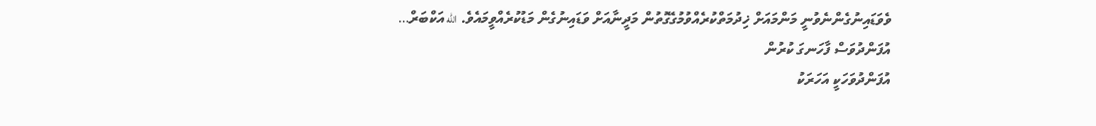ވެވަޑައިނުގެންނެވުނީ މަންމައަށް ޚިދުމަތްކުރެއްވުމުގެގޮތުން މަދީނާއަށް ވަޑައިނުގެން މަޑުކުރެއްވީމައެވެ. الله އަކްބަރް…
އުފަންދުވަސް ފާހަނގަ ކުރުން
އުފަންދުވަހަކީ އަހަރަކު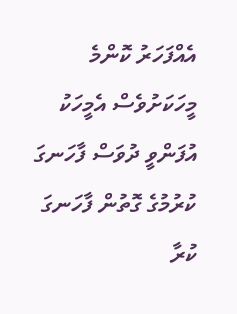އެއްފަހަރު ކޮންމެ މީހަކަށުވެސް އެމީހަކު އުފަންވީ ދުވަސް ފާހަނގަ ކުރުމުގެ ގޮތުން ފާހަނގަ ކުރާ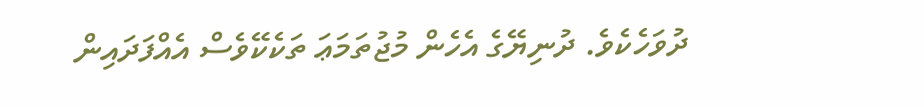ދުވަހެކެވެ. ދުނިޔޭގެ އެހެން މުޖުތަމަޢަ ތަކެކޭވެސް އެއްފަދައިން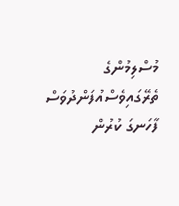މުސްލިމުންގެ ތެރޭގައިވެސްއުފަންދުވަސް ފާހަނގަ ކުރުން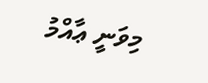މިވަނީ ޢާއްމު